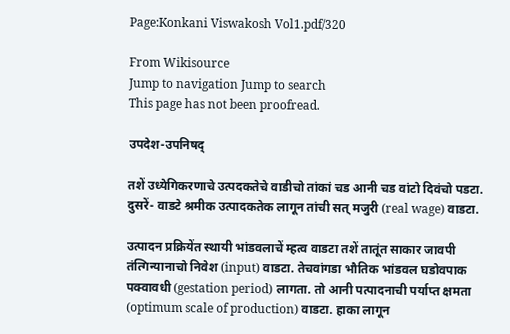Page:Konkani Viswakosh Vol1.pdf/320

From Wikisource
Jump to navigation Jump to search
This page has not been proofread.

उपदेश-उपनिषद्

तशें उध्येगिकरणाचे उत्पदकतेचे वाडीचो तांकां चड आनी चड वांटो दिवंचो पडटा. दुसरें- वाडटे श्रमीक उत्पादकतेक लागून तांची सत् मजुरी (real wage) वाडटा.

उत्पादन प्रक्रियेंत स्थायी भांडवलाचें म्हत्व वाडटा तशें तातूंत साकार जावपी तंत्गिन्यानाचो निवेश (input) वाडटा. तेचवांगडा भौतिक भांडवल घडोवपाक पक्वावधी (gestation period) लागता. तो आनी पत्पादनाची पर्याप्त क्षमता (optimum scale of production) वाडटा. हाका लागून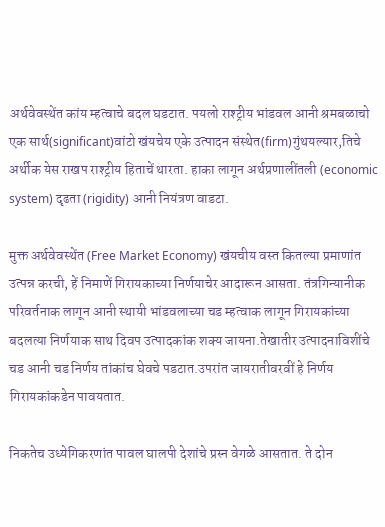अर्थवेवस्थेंत कांय म्हत्वाचे बदल घडटात. पयलो राश्ट्रीय भांडवल आनी श्रमबळाचो एक सार्थ(significant)वांटो खंयचेय एके उत्पादन संस्थेत(firm)गुंथयल्यार,तिचे अर्थीक येस राखप राश्ट्रीय हिताचें थारता. हाका लागून अर्थप्रणालींतली (economic system) दृढता (rigidity) आनी नियंत्रण वाडटा.

मुक्त अर्थवेवस्थेंत (Free Market Economy) खंयचीय वस्त कितल्या प्रमाणांत उत्पन्न करची, हें निमाणें गिरायकाच्या निर्णयाचेर आदारून आसता. तंत्रगिन्यानीक परिवर्तनाक लागून आनी स्थायी भांडवलाच्या चड म्हत्वाक लागून गिरायकांच्या बदलत्या निर्णयाक साथ दिवप उत्पादकांक शक्य जायना.तेखातीर उत्पादनाविशींचे चड आनी चड निर्णय तांकांच घेवचे पडटात.उपरांत जायरातीवरवीं हे निर्णय गिरायकांकडेन पावयतात.

निकतेच उध्येगिकरणांत पावल घालपी देशांचे प्रस्न वेगळे आसतात. ते दोन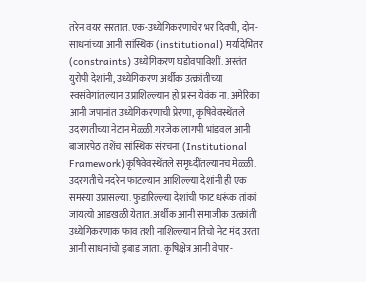तरेन वयर सरतात. एक-उध्येगिकरणाचेर भर दिवपी, दोन-साधनांच्या आनी सांस्थिक (institutional) मर्यादेभितर (constraints) उध्येगिकरण घडोवपाविशीं. अस्तंत युरोपी देशांनी, उध्येगिकरण अर्थीक उत्क्रांतीच्या स्वसंवेगांतल्यान उप्राशिल्ल्यान हो प्रस्न येवंक ना. अमेरिका आनी जपानांत उध्येगिकरणाची प्रेरणा, कृषिवेवस्थेंतले उदरगतीच्या नेटान मेळ्ळी.गरजेक लागपी भांडवल आनी बाजारपेठ तशेंच सांस्थिक संरचना (Institutional Framework)कृषिवेवस्थेंतले समृध्दींतल्यानच मेळ्ळी. उदरगतीचे नदरेन फाटल्यान आशिल्ल्या देशांनी ही एक समस्या उप्रासल्या. फुडारिल्ल्या देशांची फाट धरूंक तांकां जायत्यो आडखळी येतात. अर्थीक आनी समाजीक उत्क्रांती उध्येगिकरणाक फाव तशी नाशिल्ल्यान तिचो नेट मंद उरता आनी साधनांचो इबाड जाता. कृषिक्षेत्र आनी वेपार-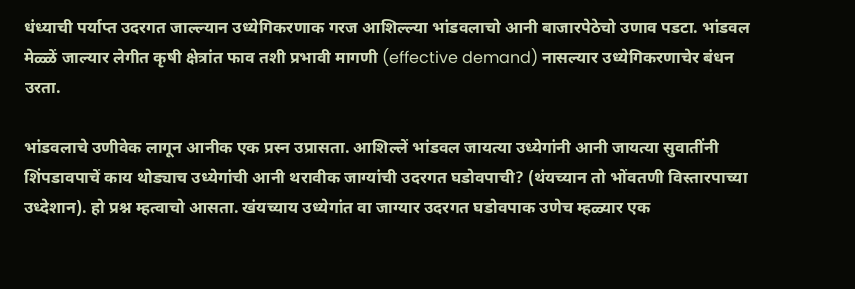धंध्याची पर्याप्त उदरगत जाल्ल्यान उध्येगिकरणाक गरज आशिल्ल्या भांडवलाचो आनी बाजारपेठेचो उणाव पडटा. भांडवल मेळ्ळें जाल्यार लेगीत कृषी क्षेत्रांत फाव तशी प्रभावी मागणी (effective demand) नासल्यार उध्येगिकरणाचेर बंधन उरता.

भांडवलाचे उणीवेक लागून आनीक एक प्रस्न उप्रासता. आशिल्लें भांडवल जायत्या उध्येगांनी आनी जायत्या सुवातींनी शिंपडावपाचें काय थोड्याच उध्येगांची आनी थरावीक जाग्यांची उदरगत घडोवपाची? (थंयच्यान तो भोंवतणी विस्तारपाच्या उध्देशान). हो प्रश्न म्हत्वाचो आसता. खंयच्याय उध्येगांत वा जाग्यार उदरगत घडोवपाक उणेच म्हळ्यार एक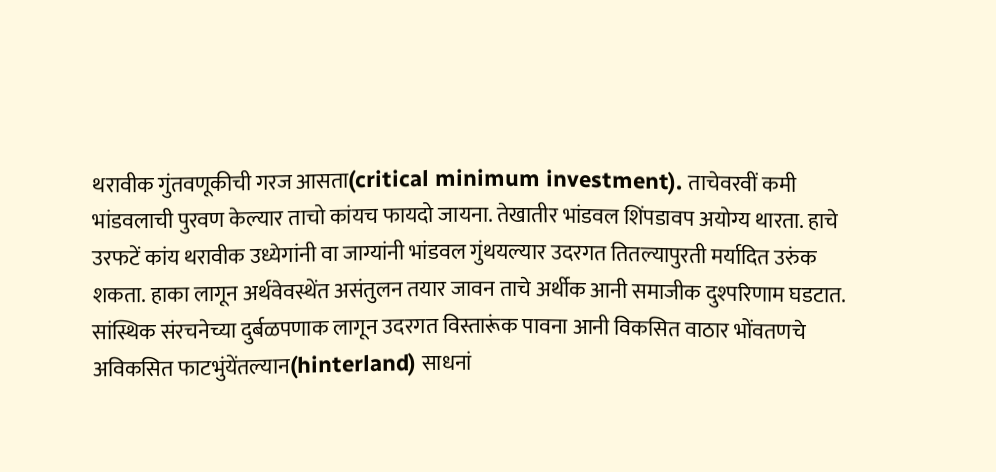थरावीक गुंतवणूकीची गरज आसता(critical minimum investment). ताचेवरवीं कमी भांडवलाची पुरवण केल्यार ताचो कांयच फायदो जायना. तेखातीर भांडवल शिंपडावप अयोग्य थारता. हाचे उरफटें कांय थरावीक उध्येगांनी वा जाग्यांनी भांडवल गुंथयल्यार उदरगत तितल्यापुरती मर्यादित उरुंक शकता. हाका लागून अर्थवेवस्थेंत असंतुलन तयार जावन ताचे अर्थीक आनी समाजीक दुश्परिणाम घडटात. सांस्थिक संरचनेच्या दुर्बळपणाक लागून उदरगत विस्तारूंक पावना आनी विकसित वाठार भोंवतणचे अविकसित फाटभुंयेंतल्यान(hinterland) साधनां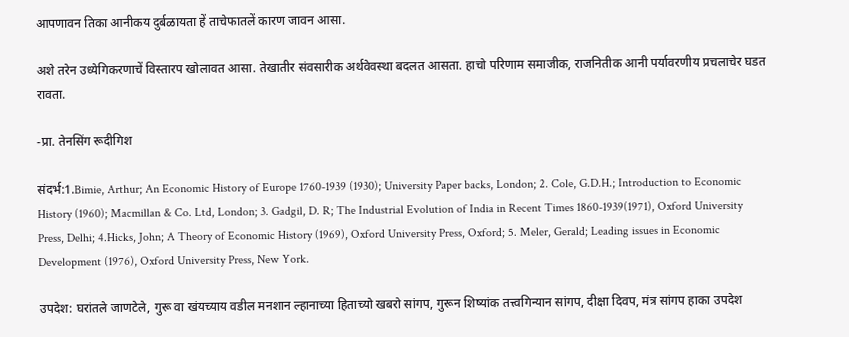आपणावन तिका आनीकय दुर्बळायता हें ताचेफातलें कारण जावन आसा.

अशे तरेन उध्येगिकरणाचें विस्तारप खोलावत आसा. तेखातीर संवसारीक अर्थवेवस्था बदलत आसता. हाचो परिणाम समाजीक, राजनितीक आनी पर्यावरणीय प्रचलाचेर घडत रावता.

-प्रा. तेनसिंग रूदीगिश

संदर्भ:1.Bimie, Arthur; An Economic History of Europe 1760-1939 (1930); University Paper backs, London; 2. Cole, G.D.H.; Introduction to Economic History (1960); Macmillan & Co. Ltd, London; 3. Gadgil, D. R; The Industrial Evolution of India in Recent Times 1860-1939(1971), Oxford University Press, Delhi; 4.Hicks, John; A Theory of Economic History (1969), Oxford University Press, Oxford; 5. Meler, Gerald; Leading issues in Economic Development (1976), Oxford University Press, New York.

उपदेश: घरांतले जाणटेले, गुरू वा खंयच्याय वडील मनशान ल्हानाच्या हिताच्यो खबरो सांगप, गुरून शिष्यांक तत्त्वगिन्यान सांगप, दीक्षा दिवप, मंत्र सांगप हाका उपदेश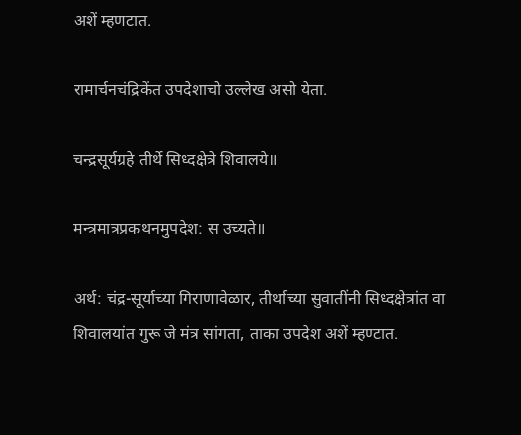अशें म्हणटात.

रामार्चनचंद्रिकेंत उपदेशाचो उल्लेख असो येता.

चन्द्रसूर्यग्रहे तीर्थे सिध्दक्षेत्रे शिवालये॥

मन्त्रमात्रप्रकथनमुपदेश: स उच्यते॥

अर्थ: चंद्र-सूर्याच्या गिराणावेळार, तीर्थाच्या सुवातींनी सिध्दक्षेत्रांत वा शिवालयांत गुरू जे मंत्र सांगता, ताका उपदेश अशें म्हण्टात.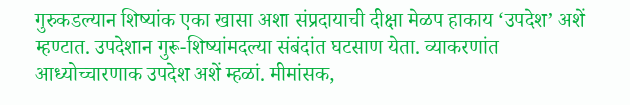गुरुकडल्यान शिष्यांक एका खासा अशा संप्रदायाची दीक्षा मेळप हाकाय ‘उपदेश’ अशें म्हण्टात. उपदेशान गुरू-शिष्यांमदल्या संबंदांत घटसाण येता. व्याकरणांत आध्योच्चारणाक उपदेश अशें म्हळां. मीमांसक,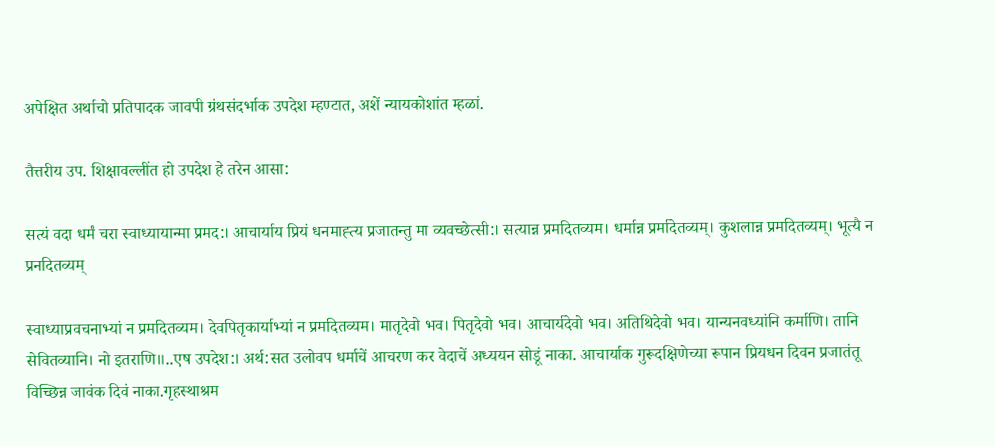अपेक्षित अर्थाचो प्रतिपादक जावपी ग्रंथसंदर्भाक उपदेश म्हण्टात, अशें न्यायकोशांत म्हळां.

तैत्तरीय उप. शिक्षावल्लींत हो उपदेश हे तरेन आसा:

सत्यं वदा धर्मं चरा स्वाध्यायान्मा प्रमद:। आचार्याय प्रियं धनमाह्त्य प्रजातन्तु मा व्यवच्छेत्सी:। सत्यान्न प्रमदितव्यम। धर्मान्न प्रर्मादेतव्यम्। कुशलान्न प्रमदितव्यम्। भूत्यै न प्रनदितव्यम्

स्वाध्याप्रवचनाभ्यां न प्रमदितव्यम। देवपितृकार्याभ्यां न प्रमदितव्यम। मातृदेवो भव। पितृदेवो भव। आचार्यदेवो भव। अतिथिदेवो भव। यान्यनवध्यांनि कर्माणि। तानि सेवितव्यानि। नो इतराणि॥..एष उपदेश:। अर्थ:सत उलोवप धर्माचें आचरण कर वेदाचें अध्ययन सोडूं नाका. आचार्याक गुरूदक्षिणेच्या रूपान प्रियधन दिवन प्रजातंतू विच्छिन्न जावंक दिवं नाका.गृहस्थाश्रम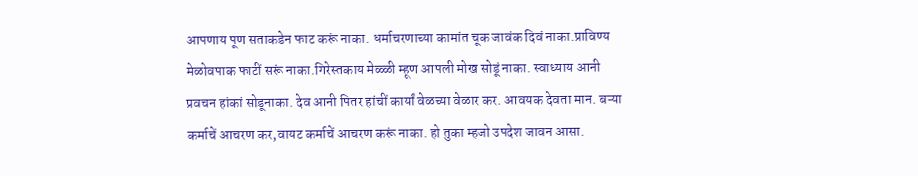आपणाय पूण सताकडेन फाट करूं नाका. धर्माचरणाच्या कामांत चूक जावंक दिवं नाका.प्राविण्य मेळोवपाक फाटीं सरूं नाका.गिरेस्तकाय मेळ्ळी म्हूण आपली मोख सोडूं नाका. स्वाध्याय आनी प्रवचन हांकां सोडूनाका. देव आनी पितर हांचीं कार्यां वेळच्या वेळार कर. आवयक देवता मान. बऱ्या कर्माचें आचरण कर,वायट कर्माचें आचरण करूं नाका. हो तुका म्हजो उपदेश जावन आसा.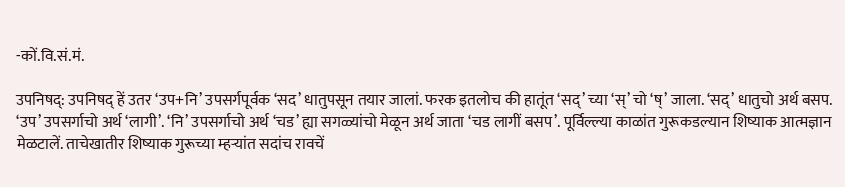-कों.वि.सं.मं.

उपनिषद्: उपनिषद् हें उतर ‘उप+नि’ उपसर्गपूर्वक ‘सद’ धातुपसून तयार जालां. फरक इतलोच की हातूंत ‘सद्’ च्या ‘स्’ चो ‘ष्’ जाला. ‘सद्’ धातुचो अर्थ बसप. ‘उप’ उपसर्गाचो अर्थ ‘लागी’. ‘नि’ उपसर्गाचो अर्थ ‘चड’ ह्या सगळ्यांचो मेळून अर्थ जाता ‘चड लागीं बसप’. पूर्विल्ल्या काळांत गुरूकडल्यान शिष्याक आत्मज्ञान मेळटालें. ताचेखातीर शिष्याक गुरूच्या म्हऱ्यांत सदांच रावचें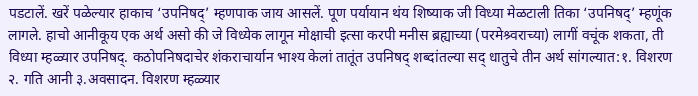पडटालें. खरें पळेल्यार हाकाच ‘उपनिषद्’ म्हणपाक जाय आसलें. पूण पर्यायान थंय शिष्याक जी विध्या मेळटाली तिका ‘उपनिषद्’ म्हणूंक लागले. हाचो आनीकूय एक अर्थ असो की जे विध्येक लागून मोक्षाची इत्सा करपी मनीस ब्रह्याच्या (परमेश्र्वराच्या) लागीं वचूंक शकता, ती विध्या म्हळ्यार उपनिषद्. कठोपनिषदाचेर शंकराचार्यान भाश्य केलां तातूंत उपनिषद् शब्दांतल्या सद् धातुचे तीन अर्थ सांगल्यात:१. विशरण २. गति आनी ३.अवसादन. विशरण म्हळ्यार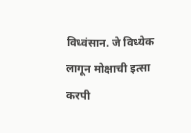विध्वंसान. जे विध्येक लागून मोक्षाची इत्सा करपी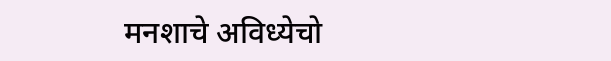मनशाचे अविध्येचो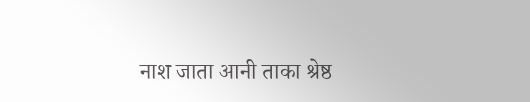नाश जाता आनी ताका श्रेष्ठ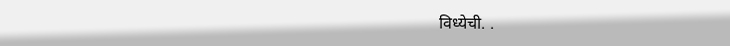विध्येची. .